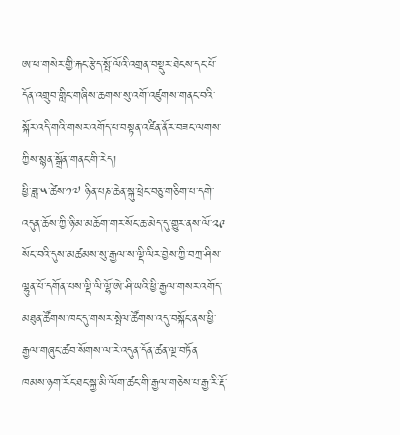ཨ་ཕ་གསེར་གྱི་རྐང་རྩེད་སྤོ་ལོའི་འགྲན་བསྡུར་ཐེངས་དང་པོ་དོན་འགྲུབ་གླིང་གཞིས་ཆགས་སུ་འགོ་འཛུགས་གནང་བའི་སྐོར་འདི་གའི་གསར་འགོད་པ་བསྟན་འཛིན་ནོར་བཟང་ལགས་ཀྱིས་སྙན་སྒྲོན་གནང་གི་རེད།
ཕྱི་ཟླ་༥་ཚེས་༡༧ ཉིན་པཎ་ཆེན་སྐུ་ཕྲེང་བཅུ་གཅིག་པ་དགེ་འདུན་ཆོས་ཀྱི་ཉི་མ་མཆོག་གར་སོང་ཆ་མེད་དུ་གྱུར་ནས་ལོ་༢༩ སོང་བའི་དུས་མཚམས་སུ་རྒྱལ་ས་ལྡི་ལིར་བྱེས་ཀྱི་བཀྲ་ཤིས་ལྷུན་པོ་དགོན་པས་ལྡི་ལི་ལྷོ་ཨེ་ཤི་ཡའི་ཕྱི་རྒྱལ་གསར་འགོད་མཐུན་ཚོགས་ཁང་དུ་གསར་སྤེལ་ཚོགས་འདུ་བསྐོང་ནས་ཕྱི་རྒྱལ་གཞུང་ཚབ་སོགས་ལ་རེ་འདུན་དོན་ཚན་ལྔ་བཏོན
ཁམས་ཉག་རོང་ཐང་སྐྱ་མི་ལོག་ཚང་གི་རྒྱལ་གཅེས་པ་རྒྱ་རི་རྡོ་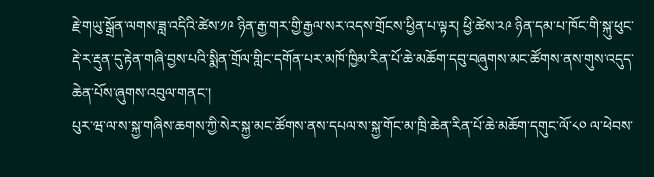རྗེ་གཡུ་སྒྲོན་ལགས་ཟླ་འདིའི་ཚེས་༡༩ ཉིན་རྒྱ་གར་གྱི་རྒྱལ་སར་འདས་གྲོངས་ཕྱིན་པ་ལྟར། ཕྱི་ཚེས་༢༩ ཉིན་དམ་པ་ཁོང་གི་སྐུ་ཕུང་རྡེ་ར་རྡུན་དུ་རྟེན་གཞི་བྱས་པའི་སྨིན་གྲོལ་གླིང་དགོན་པར་མཁོ་ཁྱིམ་རིན་པོ་ཆེ་མཆོག་དབུ་བཞུགས་མང་ཚོགས་ནས་གུས་འདུད་ཆེན་པོས་ཞུགས་འབུལ་གནང་།
པུར་ཝ་ལ་ས་སྐྱ་གཞིས་ཆགས་ཀྱི་སེར་སྐྱ་མང་ཚོགས་ནས་དཔལ་ས་སྐྱ་གོང་མ་ཁྲི་ཆེན་རིན་པོ་ཆེ་མཆོག་དགུང་ལོ་༨༠ ལ་ཕེབས་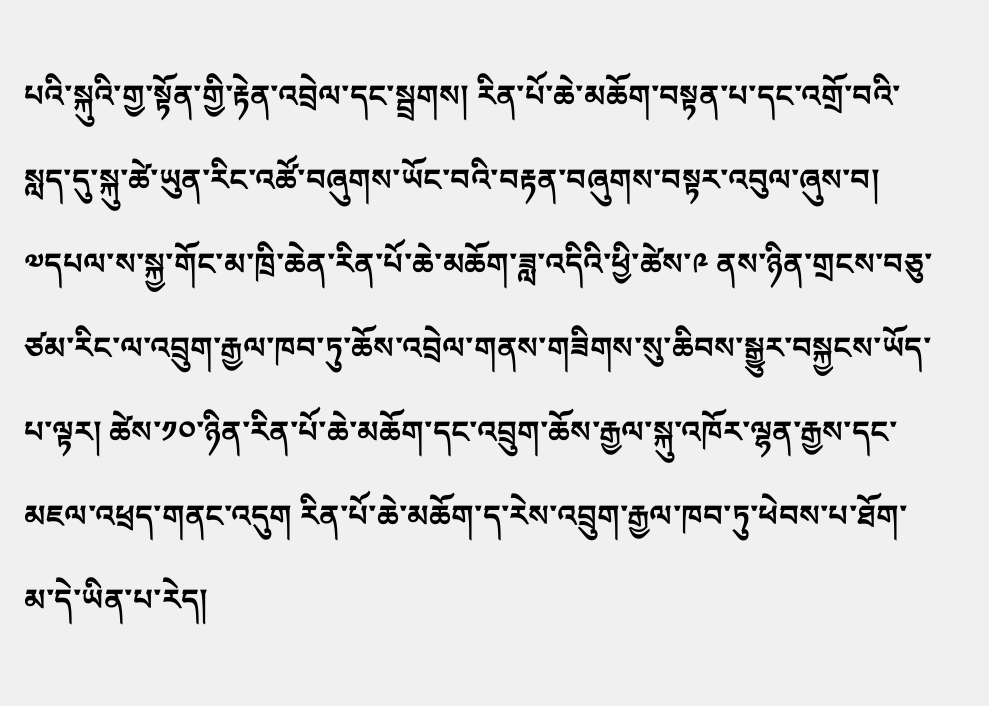པའི་སྐུའི་གྱ་སྟོན་གྱི་རྟེན་འབྲེལ་དང་སྦྲགས། རིན་པོ་ཆེ་མཆོག་བསྟན་པ་དང་འགྲོ་བའི་སླད་དུ་སྐུ་ཚེ་ཡུན་རིང་འཚོ་བཞུགས་ཡོང་བའི་བརྟན་བཞུགས་བསྟར་འབུལ་ཞུས་བ།
༧དཔལ་ས་སྐྱ་གོང་མ་ཁྲི་ཆེན་རིན་པོ་ཆེ་མཆོག་ཟླ་འདིའི་ཕྱི་ཚེས་༩ ནས་ཉིན་གྲངས་བཅུ་ཙམ་རིང་ལ་འབྲུག་རྒྱལ་ཁབ་ཏུ་ཆོས་འབྲེལ་གནས་གཟིགས་སུ་ཆིབས་སྒྱུར་བསྐྱངས་ཡོད་པ་ལྟར། ཚེས་༡༠་ཉིན་རིན་པོ་ཆེ་མཆོག་དང་འབྲུག་ཆོས་རྒྱལ་སྐུ་འཁོར་ལྷན་རྒྱས་དང་མཇལ་འཕྲད་གནང་འདུག རིན་པོ་ཆེ་མཆོག་ད་རེས་འབྲུག་རྒྱལ་ཁབ་ཏུ་ཕེབས་པ་ཐོག་མ་དེ་ཡིན་པ་རེད།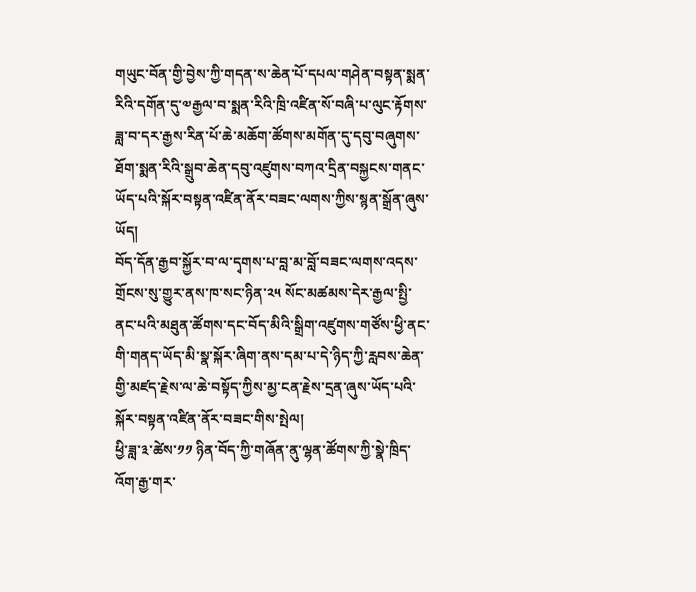གཡུང་བོན་གྱི་བྱེས་ཀྱི་གདན་ས་ཆེན་པོ་དཔལ་གཤེན་བསྟན་སྨན་རིའི་དགོན་དུ་༧རྒྱལ་བ་སྨན་རིའི་ཁྲི་འཛིན་སོ་བཞི་པ་ལུང་རྟོགས་ཟླ་བ་དར་རྒྱས་རིན་པོ་ཆེ་མཆོག་ཚོགས་མགོན་དུ་དབུ་བཞུགས་ཐོག་སྨན་རིའི་སྒྲུབ་ཆེན་དབུ་འཛུགས་བཀའ་དྲིན་བསྐྱངས་གནང་ཡོད་པའི་སྐོར་བསྟན་འཛིན་ནོར་བཟང་ལགས་ཀྱིས་སྙན་སྒྲོན་ཞུས་ཡོད།
བོད་དོན་རྒྱབ་སྐྱོར་བ་ལ་དྭགས་པ་བླ་མ་བློ་བཟང་ལགས་འདས་གྲོངས་སུ་གྱུར་ནས་ཁ་སང་ཉིན་༢༥ སོང་མཚམས་དེར་རྒྱལ་སྤྱི་ནང་པའི་མཐུན་ཚོགས་དང་བོད་མིའི་སྒྲིག་འཛུགས་གཙོས་ཕྱི་ནང་གི་གནད་ཡོད་མི་སྣ་སྐོར་ཞིག་ནས་དམ་པ་དེ་ཉིད་ཀྱི་རླབས་ཆེན་གྱི་མཛད་རྗེས་ལ་ཆེ་བསྟོད་ཀྱིས་མྱ་ངན་རྗེས་དྲན་ཞུས་ཡོད་པའི་སྐོར་བསྟན་འཛིན་ནོར་བཟང་གིས་སྤེལ།
ཕྱི་ཟླ་༣་ཚེས་༡༡ ཉིན་བོད་ཀྱི་གཞོན་ནུ་ལྷན་ཚོགས་ཀྱི་སྣེ་ཁྲིད་འོག་རྒྱ་གར་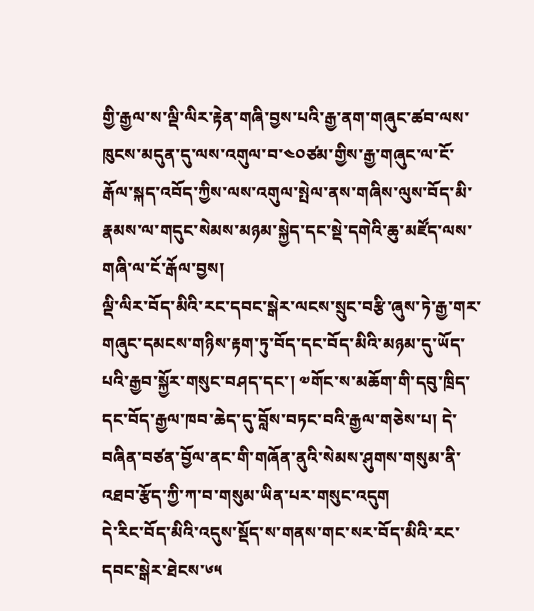གྱི་རྒྱལ་ས་ལྡི་ལིར་རྟེན་གཞི་བྱས་པའི་རྒྱ་ནག་གཞུང་ཚབ་ལས་ཁུངས་མདུན་དུ་ལས་འགུལ་བ་༤༠ཙམ་གྱིས་རྒྱ་གཞུང་ལ་ངོ་རྒོལ་སྐད་འབོད་ཀྱིས་ལས་འགུལ་སྤེལ་ནས་གཞིས་ལུས་བོད་མི་རྣམས་ལ་གདུང་སེམས་མཉམ་སྐྱེད་དང་སྡེ་དགེའི་ཆུ་མཛོད་ལས་གཞི་ལ་ངོ་རྒོལ་བྱས།
ལྡི་ལིར་བོད་མིའི་རང་དབང་སྒེར་ལངས་སྲུང་བརྩི་ཞུས་ཏེ་རྒྱ་གར་གཞུང་དམངས་གཉིས་རྟག་ཏུ་བོད་དང་བོད་མིའི་མཉམ་དུ་ཡོད་པའི་རྒྱབ་སྐྱོར་གསུང་བཤད་དང་། ༧གོང་ས་མཆོག་གི་དབུ་ཁྲིད་དང་བོད་རྒྱལ་ཁབ་ཆེད་དུ་བློས་བཏང་བའི་རྒྱལ་གཅེས་པ། དེ་བཞིན་བཙན་བྱོལ་ནང་གི་གཞོན་ནུའི་སེམས་ཤུགས་གསུམ་ནི་འཐབ་རྩོད་ཀྱི་ཀ་བ་གསུམ་ཡིན་པར་གསུང་འདུག
དེ་རིང་བོད་མིའི་འདུས་སྡོད་ས་གནས་གང་སར་བོད་མིའི་རང་དབང་སྒེར་ཐེངས་༦༥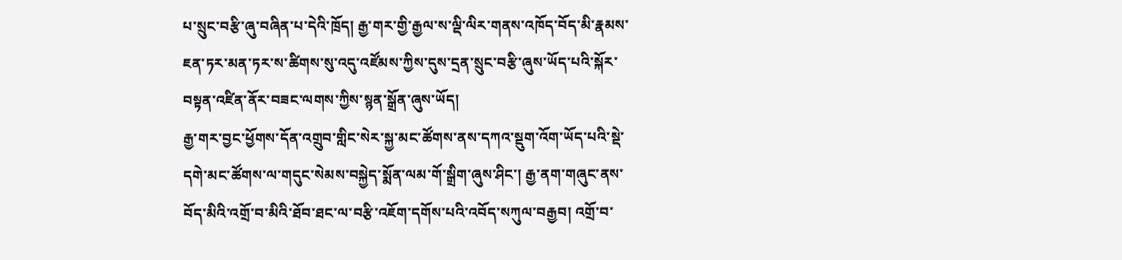པ་སྲུང་བརྩི་ཞུ་བཞིན་པ་དེའི་ཁྲོད། རྒྱ་གར་གྱི་རྒྱལ་ས་ལྡི་ལིར་གནས་འཁོད་བོད་མི་རྣམས་ཇན་ཏར་མན་ཏར་ས་ཚིགས་སུ་འདུ་འཛོམས་ཀྱིས་དུས་དྲན་སྲུང་བརྩི་ཞུས་ཡོད་པའི་སྐོར་བསྟན་འཛིན་ནོར་བཟང་ལགས་ཀྱིས་སྙན་སྒྲོན་ཞུས་ཡོད།
རྒྱ་གར་བྱང་ཕྱོགས་དོན་འགྲུབ་གླིང་སེར་སྐྱ་མང་ཚོགས་ནས་དཀའ་སྡུག་འོག་ཡོད་པའི་སྡེ་དགེ་མང་ཚོགས་ལ་གདུང་སེམས་བསྐྱེད་སྨོན་ལམ་གོ་སྒྲིག་ཞུས་ཤིང་། རྒྱ་ནག་གཞུང་ནས་བོད་མིའི་འགྲོ་བ་མིའི་ཐོབ་ཐང་ལ་བརྩི་འཇོག་དགོས་པའི་འབོད་སཀུལ་བརྒྱབ། འགྲོ་བ་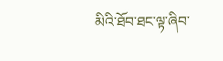མིའི་ཐོབ་ཐང་ལྟ་ཞིབ་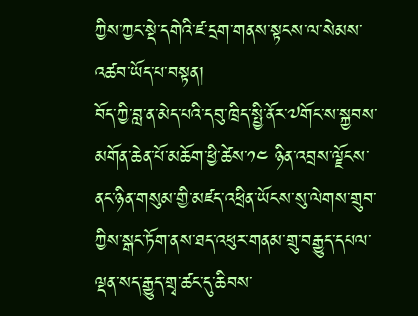ཀྱིས་ཀྱང་སྡེ་དགེའི་ཛ་དྲག་གནས་སྟངས་ལ་སེམས་འཚབ་ཡོད་པ་བསྟན།
བོད་ཀྱི་བླ་ན་མེད་པའི་དབུ་ཁྲིད་སྤྱི་ནོར་༧གོང་ས་སྐྱབས་མགོན་ཆེན་པོ་མཆོག་ཕྱི་ཚེས་༡༤ ཉིན་འབྲས་ལྗོངས་ནང་ཉིན་གསུམ་གྱི་མཛད་འཕྲིན་ཡོངས་སུ་ལེགས་གྲུབ་ཀྱིས་སྒང་ཏོག་ནས་ཐད་འཕུར་གནམ་གྲུ་བརྒྱུད་དཔལ་ལྡན་སད་རྒྱུད་གྲྭ་ཚང་དུ་ཆིབས་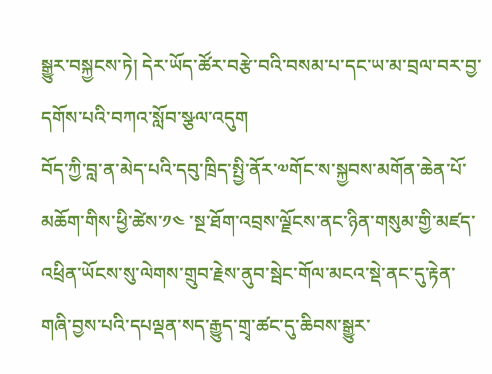སྒྱུར་བསྐྱངས་ཏེ། དེར་ཡོད་ཚོར་བརྩེ་བའི་བསམ་པ་དང་ཡ་མ་བྲལ་བར་བྱ་དགོས་པའི་བཀའ་སློབ་སྩལ་འདུག
བོད་ཀྱི་བླ་ན་མེད་པའི་དབུ་ཁྲིད་སྤྱི་ནོར་༧གོང་ས་སྐྱབས་མགོན་ཆེན་པོ་མཆོག་གིས་ཕྱི་ཚེས་༡༤ ་སྔ་ཐོག་འབྲས་ལྗོངས་ནང་ཉིན་གསུམ་གྱི་མཛད་འཕྲིན་ཡོངས་སུ་ལེགས་གྲུབ་རྗེས་ནུབ་སྦེང་གོལ་མངའ་སྡེ་ནང་དུ་རྟེན་གཞི་བྱས་པའི་དཔལྡན་སད་རྒྱུད་གྲྭ་ཚང་དུ་ཆིབས་སྒྱུར་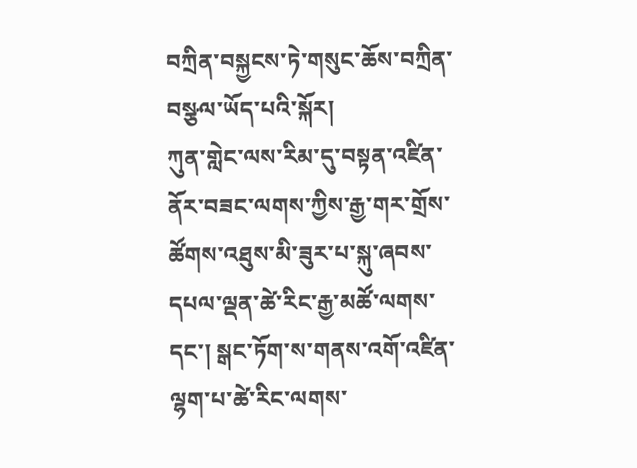བཀྲིན་བསྐྱངས་ཏེ་གསུང་ཆོས་བཀྲིན་བསྩལ་ཡོད་པའི་སྐོར།
ཀུན་གླེང་ལས་རིམ་དུ་བསྟན་འཛིན་ནོར་བཟང་ལགས་ཀྱིས་རྒྱ་གར་གྲོས་ཚོགས་འཐུས་མི་ཟུར་པ་སྐུ་ཞབས་དཔལ་ལྡན་ཚེ་རིང་རྒྱ་མཚོ་ལགས་དང་། སྒང་ཏོག་ས་གནས་འགོ་འཛིན་ལྷག་པ་ཚེ་རིང་ལགས་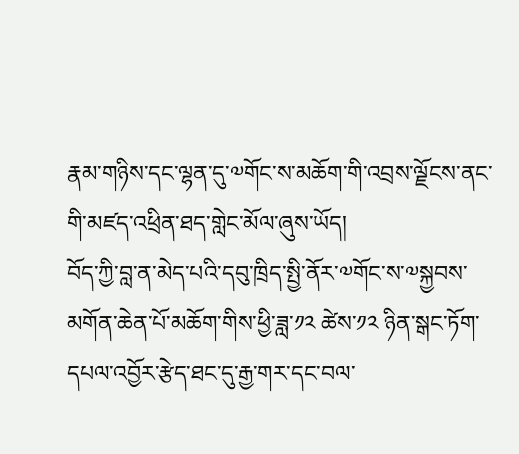རྣམ་གཉིས་དང་ལྷན་དུ་༧གོང་ས་མཆོག་གི་འབྲས་ལྗོངས་ནང་གི་མཛད་འཕྲིན་ཐད་གླེང་མོལ་ཞུས་ཡོད།
བོད་ཀྱི་བླ་ན་མེད་པའི་དབུ་ཁྲིད་སྤྱི་ནོར་༧གོང་ས་༧སྐྱབས་མགོན་ཆེན་པོ་མཆོག་གིས་ཕྱི་ཟླ་༡༢ ཚེས་༡༢ ཉིན་སྒང་ཏོག་དཔལ་འབྱོར་རྩེད་ཐང་དུ་རྒྱ་གར་དང་བལ་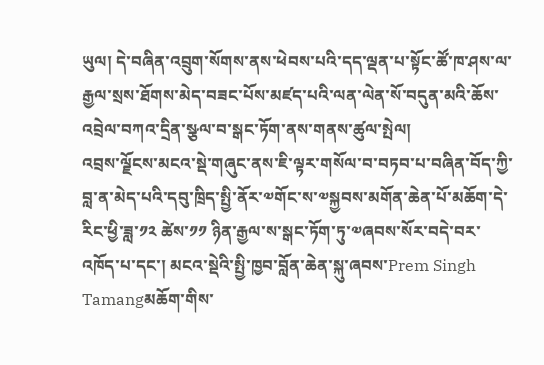ཡུལ། དེ་བཞིན་འབྲུག་སོགས་ནས་ཕེབས་པའི་དད་ལྡན་པ་སྟོང་ཚོ་ཁ་ཤས་ལ་རྒྱལ་སྲས་ཐོགས་མེད་བཟང་པོས་མཛད་པའི་ལན་ལེན་སོ་བདུན་མའི་ཆོས་འབྲེལ་བཀའ་དྲིན་སྩལ་བ་སྒང་ཏོག་ནས་གནས་ཚུལ་སྤེལ།
འབྲས་ལྗོངས་མངའ་སྡེ་གཞུང་ནས་ཇི་ལྟར་གསོལ་བ་བཏབ་པ་བཞིན་བོད་ཀྱི་བླ་ན་མེད་པའི་དབུ་ཁྲིད་སྤྱི་ནོར་༧གོང་ས་༧སྐྱབས་མགོན་ཆེན་པོ་མཆོག་དེ་རིང་ཕྱི་ཟླ་༡༢ ཚེས་༡༡ ཉིན་རྒྱལ་ས་སྒང་ཏོག་ཏུ་༧ཞབས་སོར་བདེ་བར་འཁོད་པ་དང་། མངའ་སྡེའི་སྤྱི་ཁྱབ་བློན་ཆེན་སྐུ་ཞབས་Prem Singh Tamangམཆོག་གིས་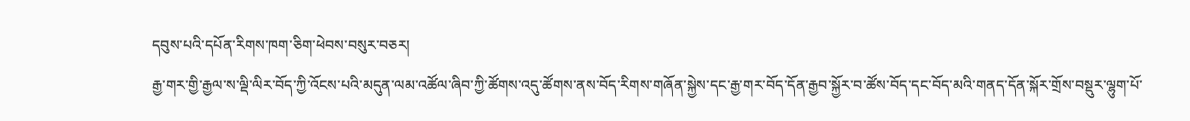དབུས་པའི་དཔོན་རིགས་ཁག་ཅིག་ཕེབས་བསུར་བཅར།
རྒྱ་གར་གྱི་རྒྱལ་ས་ལྡི་ལིར་བོད་ཀྱི་འོངས་པའི་མདུན་ལམ་འཚོལ་ཞིབ་ཀྱི་ཚོགས་འདུ་ཚོགས་ནས་བོད་རིགས་གཞོན་སྐྱེས་དང་རྒྱ་གར་བོད་དོན་རྒྱབ་སྐྱོར་བ་ཚོས་བོད་དང་བོད་མའི་གནད་དོན་སྐོར་གྲོས་བསྡུར་ལྷུག་པོ་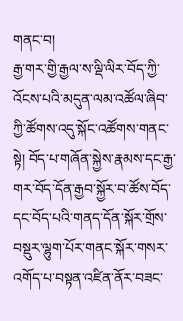གནང་བ།
རྒྱ་གར་གྱི་རྒྱལ་ས་ལྡི་ལིར་བོད་ཀྱི་འོངས་པའི་མདུན་ལམ་འཚོལ་ཞིབ་ཀྱི་ཚོགས་འདུ་སྐོང་འཚོགས་གནང་སྟེ། བོད་པ་གཞོན་སྐྱེས་རྣམས་དང་རྒྱ་གར་བོད་དོན་རྒྱབ་སྐྱོར་བ་ཚོས་བོད་དང་བོད་པའི་གནད་དོན་སྐོར་གྲོས་བསྡུར་ལྷུག་པོར་གནང་སྐོར་གསར་འགོད་པ་བསྟན་འཛིན་ནོར་བཟང་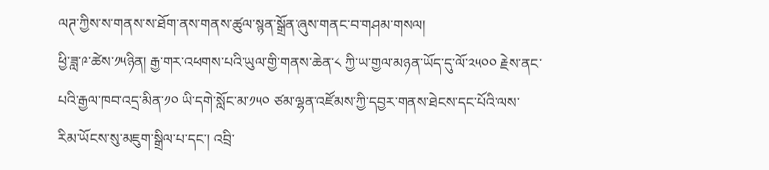ལཊ་ཀྱིས་ས་གནས་ས་ཐོག་ནས་གནས་ཚུལ་སྙན་སྒྲོན་ཞུས་གནང་བ་གཤམ་གསལ།
ཕྱི་ཟླ་༩་ཚེས་༡༥ཉིན། རྒྱ་གར་འཕགས་པའི་ཡུལ་གྱི་གནས་ཆེན་༨ ཀྱི་ཡ་གྱལ་མཉན་ཡོད་དུ་ལོ་༢༥༠༠ རྗེས་ནང་པའི་རྒྱལ་ཁབ་འདྲ་མིན་༡༠ ཡི་དགེ་སློང་མ་༡༥༠ ཙམ་ལྷན་འཛོམས་ཀྱི་དབྱར་གནས་ཐེངས་དང་པོའི་ལས་རིམ་ཡོངས་སུ་མཇུག་སྒྲིལ་པ་དང་། འབྲི་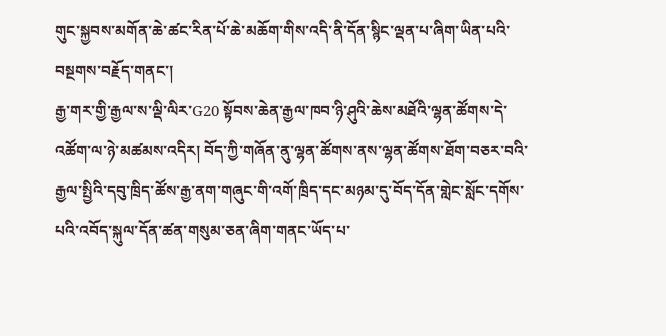གུང་སྐྱབས་མགོན་ཆེ་ཚང་རིན་པོ་ཆེ་མཆོག་གིས་འདི་ནི་དོན་སྙིང་ལྡན་པ་ཞིག་ཡིན་པའི་བསྔགས་བརྗོད་གནང་།
རྒྱ་གར་གྱི་རྒྱལ་ས་ལྡི་ལིར་G20 སྟོབས་ཆེན་རྒྱལ་ཁབ་ཉི་ཤུའི་ཆེས་མཐོའི་ལྷན་ཚོགས་དེ་འཚོག་ལ་ཉེ་མཚམས་འདིར། བོད་ཀྱི་གཞོན་ནུ་ལྷན་ཚོགས་ནས་ལྷན་ཚོགས་ཐོག་བཅར་བའི་རྒྱལ་སྤྱིའི་དབུ་ཁྲིད་ཚོས་རྒྱ་ནག་གཞུང་གི་འགོ་ཁྲིད་དང་མཉམ་དུ་བོད་དོན་གླེང་སློང་དགོས་པའི་འབོད་སྐུལ་དོན་ཚན་གསུམ་ཅན་ཞིག་གནང་ཡོད་པ་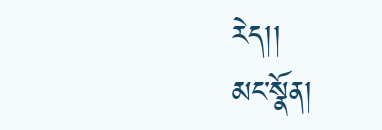རེད།།
མང་སྣོན།